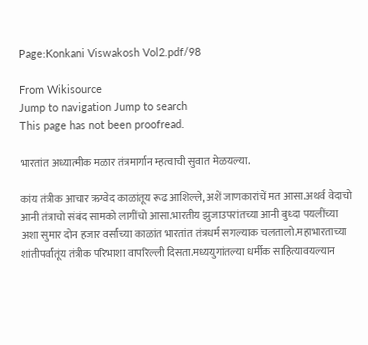Page:Konkani Viswakosh Vol2.pdf/98

From Wikisource
Jump to navigation Jump to search
This page has not been proofread.

भारतांत अध्यात्मीक मळार तंत्रमार्गान म्हत्वाची सुवात मेळयल्या.

कांय तंत्रीक आचार ऋग्वेद काळांतूय रूढ आशिल्ले, अशें जाणकारांचें मत आसा.अथर्व वेदाचो आनी तंत्राचो संबंद सामको लागींचो आसा.भारतीय झुजाउपरांतच्या आनी बुध्दा पयलींच्या अशा सुमार दोन हजार वर्सांच्या काळांत भारतांत तंत्रधर्म सगल्याक चलतालो.महाभारताच्या शांतीपर्वांतूंय तंत्रीक परिभाशा वापरिल्ली दिसता.मध्ययुगांतल्या धर्मीक साहित्यावयल्यान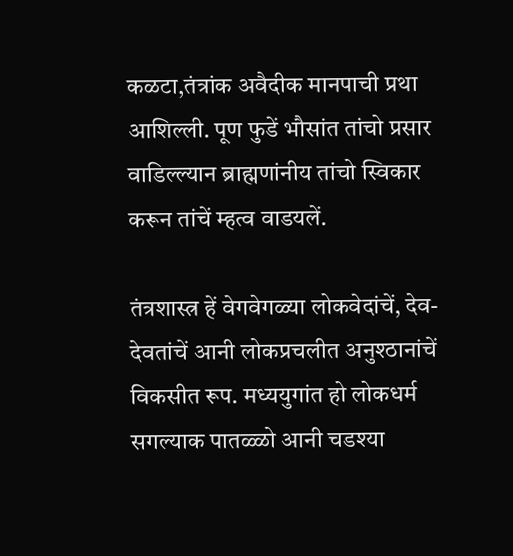कळटा,तंत्रांक अवैदीक मानपाची प्रथा आशिल्ली. पूण फुडें भौसांत तांचो प्रसार वाडिल्ल्यान ब्राह्मणांनीय तांचो स्विकार करून तांचें म्हत्व वाडयलें.

तंत्रशास्त्र हें वेगवेगळ्या लोकवेदांचें, देव-देवतांचें आनी लोकप्रचलीत अनुश्ठानांचें विकसीत रूप. मध्ययुगांत हो लोकधर्म सगल्याक पातळ्ळो आनी चडश्या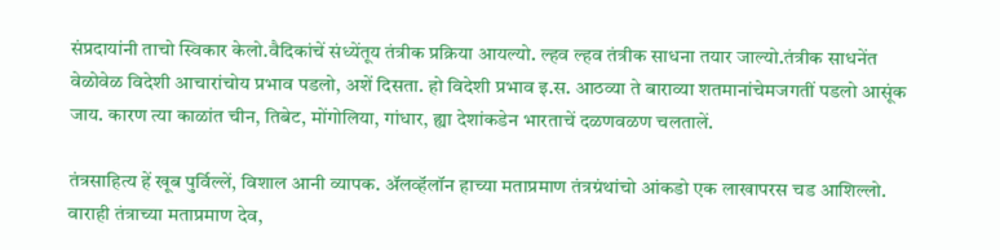संप्रदायांनी ताचो स्विकार केलो.वैदिकांचें संध्येंतूय तंत्रीक प्रक्रिया आयल्यो. ल्हव ल्हव तंत्रीक साधना तयार जाल्यो.तंत्रीक साधनेंत वेळोवेळ विदेशी आचारांचोय प्रभाव पडलो, अशें दिसता. हो विदेशी प्रभाव इ.स. आठव्या ते बाराव्या शतमानांचेमजगतीं पडलो आसूंक जाय. कारण त्या काळांत चीन, तिबेट, मोंगोलिया, गांधार, ह्या देशांकडेन भारताचें दळणवळण चलतालें.

तंत्रसाहित्य हें खूब पुर्विल्लें, विशाल आनी व्यापक. ॲलव्हॅलॉन हाच्या मताप्रमाण तंत्रग्रंथांचो आंकडो एक लाखापरस चड आशिल्लो. वाराही तंत्राच्या मताप्रमाण देव,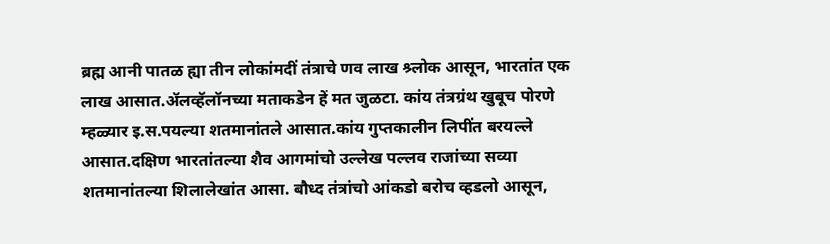ब्रह्म आनी पातळ ह्या तीन लोकांमदीं तंत्राचे णव लाख श्र्लोक आसून, भारतांत एक लाख आसात.ॲलव्हॅलॉनच्या मताकडेन हें मत जुळटा. कांय तंत्रग्रंथ खुबूच पोरणे म्हळ्यार इ.स.पयल्या शतमानांतले आसात.कांय गुप्तकालीन लिपींत बरयल्ले आसात.दक्षिण भारतांतल्या शैव आगमांचो उल्लेख पल्लव राजांच्या सव्या शतमानांतल्या शिलालेखांत आसा. बौध्द तंत्रांचो आंकडो बरोच व्हडलो आसून,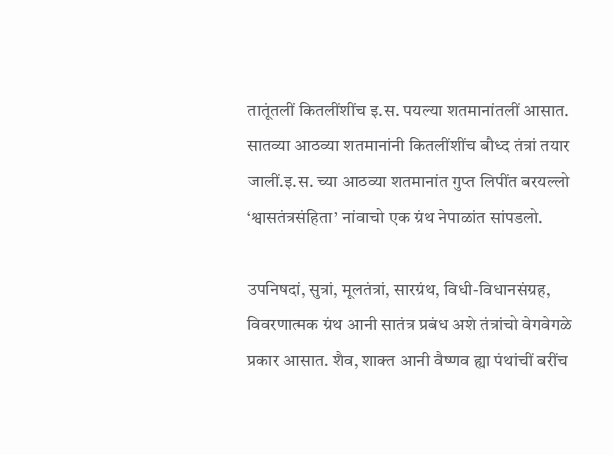तातूंतलीं कितलींशींच इ.स. पयल्या शतमानांतलीं आसात. सातव्या आठव्या शतमानांनी कितलींशींच बौध्द तंत्रां तयार जालीं.इ.स. च्या आठव्या शतमानांत गुप्त लिपींत बरयल्लो ‘श्वासतंत्रसंहिता’ नांवाचो एक ग्रंथ नेपाळांत सांपडलो.

उपनिषदां, सुत्रां, मूलतंत्रां, सारग्रंथ, विधी-विधानसंग्रह, विवरणात्मक ग्रंथ आनी सातंत्र प्रबंध अशे तंत्रांचो वेगवेगळे प्रकार आसात. शैव, शाक्त आनी वैष्णव ह्या पंथांचीं बरींच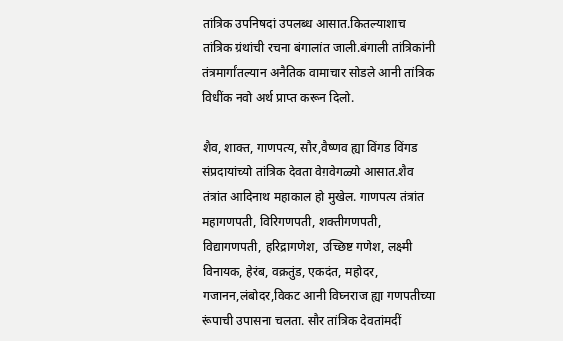तांत्रिक उपनिषदां उपलब्ध आसात.कितल्याशाच तांत्रिक ग्रंथांची रचना बंगालांत जाली.बंगाली तांत्रिकांनी तंत्रमार्गांतल्यान अनैतिक वामाचार सोडले आनी तांत्रिक विधींक नवो अर्थ प्राप्त करून दिलो.

शैव, शाक्त, गाणपत्य, सौर,वैष्णव ह्या विंगड विंगड संप्रदायांच्यो तांत्रिक देवता वेग़वेगळ्यो आसात.शैव तंत्रांत आदिनाथ महाकाल हो मुखेल. गाणपत्य तंत्रांत महागणपती, विरिगणपती, शक्तीगणपती, विद्यागणपती, हरिद्रागणेश, उच्छिष्ट गणेश, लक्ष्मी विनायक, हेरंब, वक्रतुंड, एकदंत, महोदर, गजानन,लंबोदर,विकट आनी विघ्नराज ह्या गणपतीच्या रूंपाची उपासना चलता. सौर तांत्रिक देवतांमदीं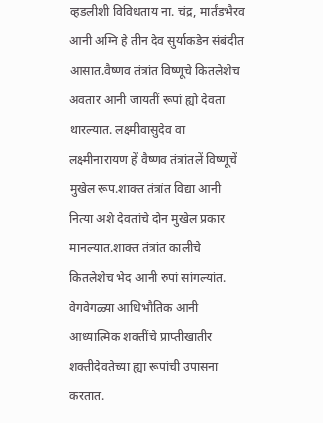व्हडलीशी विविधताय ना. चंद्र, मार्तंडभैरव आनी अग्नि हे तीन देव सुर्याकडेन संबंदीत आसात.वैष्णव तंत्रांत विष्णूचे कितलेशेच अवतार आनी जायतीं रूपां ह्यो देवता थारल्यात. लक्ष्मीवासुदेव वा लक्ष्मीनारायण हें वैष्णव तंत्रांतलें विष्णूचें मुखेल रूप.शाक्त तंत्रांत विद्या आनी नित्या अशे देवतांचे दोन मुखेल प्रकार मानल्यात.शाक्त तंत्रांत कालीचे कितलेशेच भेद आनी रुपां सांगल्यांत. वेगवेगळ्या आधिभौतिक आनी आध्यात्मिक शक्तींचे प्राप्तीखातीर शक्तीदेवतेच्या ह्या रूपांची उपासना करतात.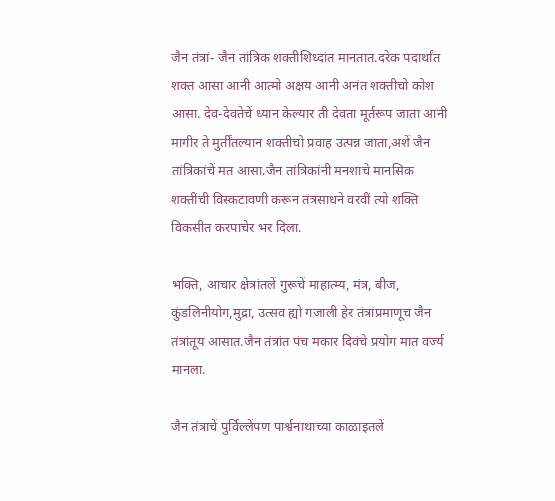जैन तंत्रां- जैन तांत्रिक शक्तीशिध्दांत मानतात.दरेक पदार्थांत शक्त आसा आनी आत्मो अक्षय आनी अनंत शक्तीचो कोश आसा. देव-देवतेचें ध्यान केल्यार ती देवता मूर्तरूप जाता आनी मागीर ते मुर्तींतल्यान शक्तीचो प्रवाह उत्पन्न जाता,अशें जैन तांत्रिकांचें मत आसा.जैन तांत्रिकांनी मनशाचे मानसिक शक्तींची विस्कटावणी करून तंत्रसाधने वरवीं त्यो शक्ति विकसीत करपाचेर भर दिला.

भक्ति, आचार क्षेत्रांतलें गुरूचें माहात्म्य, मंत्र, बीज, कुंडलिनीयोग,मुद्रा, उत्सव ह्यो गजाली हेर तंत्रांप्रमाणूच जैन तंत्रांतूय आसात.जैन तंत्रांत पंच मकार दिवंचे प्रयोग मात वर्ज्य मानला.

जैन तंत्राचें पुर्विल्लेंपण पार्श्वनाथाच्या काळाइतलें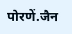पोरणें.जैन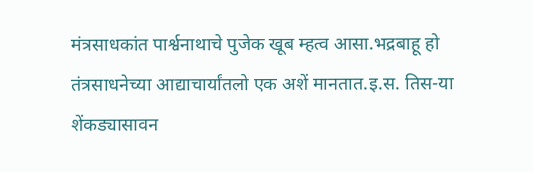मंत्रसाधकांत पार्श्वनाथाचे पुजेक खूब म्हत्व आसा.भद्रबाहू हो तंत्रसाधनेच्या आद्याचार्यांतलो एक अशें मानतात.इ.स. तिस-या शेंकड्यासावन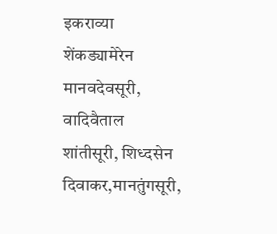इकराव्या शेंकड्यामेरेन मानवदेवसूरी, वादिवैताल शांतीसूरी, शिध्दसेन दिवाकर,मानतुंगसूरी,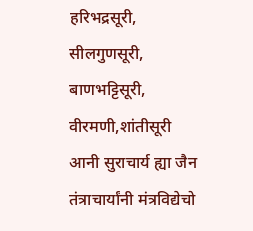हरिभद्रसूरी, सीलगुणसूरी, बाणभट्टिसूरी, वीरमणी,शांतीसूरी आनी सुराचार्य ह्या जैन तंत्राचार्यांनी मंत्रविद्येचो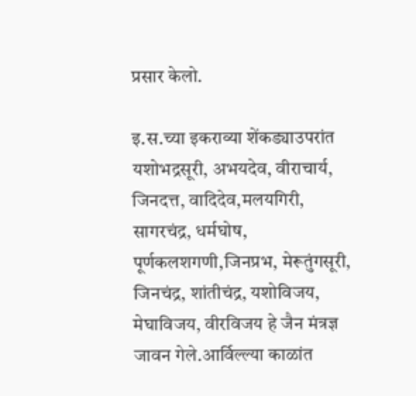प्रसार केलो.

इ.स.च्या इकराव्या शेंकड्याउपरांत यशोभद्रसूरी, अभयदेव, वीराचार्य, जिनदत्त, वादिदेव,मलयगिरी, सागरचंद्र, धर्मघोष, पूर्णकलशगणी,जिनप्रभ, मेरूतुंगसूरी, जिनचंद्र, शांतीचंद्र, यशोविजय, मेघाविजय, वीरविजय हे जैन मंत्रज्ञ जावन गेले.आर्विल्ल्या काळांत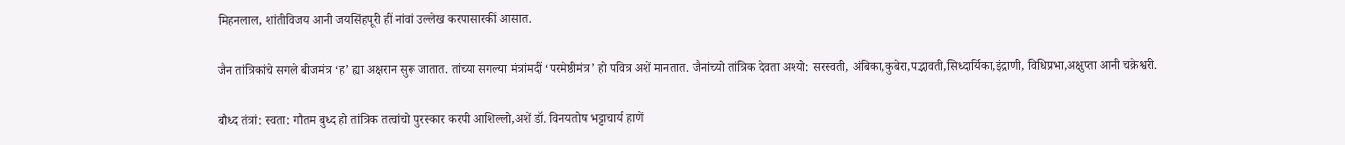मिहनलाल, शांतीविजय आनी जयसिंहपूरी हीं नांवां उल्लेख करपासारकीं आसात.

जैन तांत्रिकांचे सगले बीजमंत्र ‘ह’ ह्या अक्षरान सुरू जातात. तांच्या सगल्या मंत्रांमदीं ‘परमेष्ठीमंत्र’ हो पवित्र अशें मानतात. जैनांच्यो तांत्रिक देवता अश्यो: सरस्वती, अंबिका,कुबेरा,पद्भावती,सिध्दार्यिका,इंद्राणी, विधिप्रभा,अक्षुप्ता आनी चक्रेश्वरी.

बौध्द तंत्रां: स्वता: गौतम बुध्द हो तांत्रिक तत्वांचो पुरस्कार करपी आशिल्लो,अशें डॉ. विनयतोष भट्टाचार्य हाणें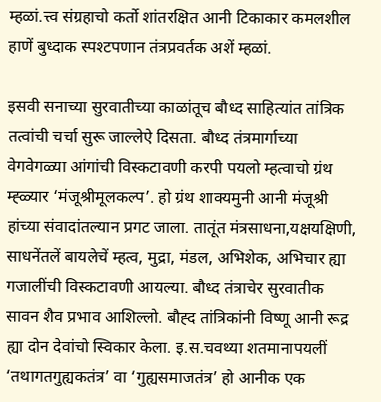म्हळां.त्त्व संग्रहाचो कर्तो शांतरक्षित आनी टिकाकार कमलशील हाणें बुध्दाक स्पश्टपणान तंत्रप्रवर्तक अशें म्हळां.

इसवी सनाच्या सुरवातीच्या काळांतूच बौध्द साहित्यांत तांत्रिक तत्वांची चर्चा सुरू जाल्लेऐ दिसता. बौध्द तंत्रमार्गाच्या वेगवेगळ्या आंगांची विस्कटावणी करपी पयलो म्हत्वाचो ग्रंथ म्ह्ळ्यार ‘मंजूश्रीमूलकल्प’. हो ग्रंथ शाक्यमुनी आनी मंजूश्री हांच्या संवादांतल्यान प्रगट जाला. तातूंत मंत्रसाधना,यक्षयक्षिणी, साधनेंतलें बायलेचें म्हत्व, मुद्रा, मंडल, अभिशेक, अभिचार ह्या गजालींची विस्कटावणी आयल्या. बौध्द तंत्राचेर सुरवातीक सावन शैव प्रभाव आशिल्लो. बौह्द तांत्रिकांनी विष्णू आनी रूद्र ह्या दोन देवांचो स्विकार केला. इ.स.चवथ्या शतमानापयलीं ‘तथागतगुह्यकतंत्र’ वा ‘गुह्यसमाजतंत्र’ हो आनीक एक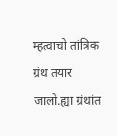म्हत्वाचो तांत्रिक ग्रंथ तयार जालो.ह्या ग्रंथांत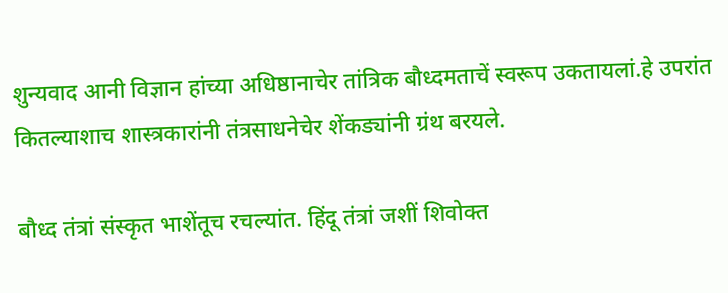शुन्यवाद आनी विज्ञान हांच्या अधिष्ठानाचेर तांत्रिक बौध्दमताचें स्वरूप उकतायलां.हे उपरांत कितल्याशाच शास्त्रकारांनी तंत्रसाधनेचेर शेंकड्यांनी ग्रंथ बरयले.

बौध्द तंत्रां संस्कृत भाशेंतूच रचल्यांत. हिंदू तंत्रां जशीं शिवोक्त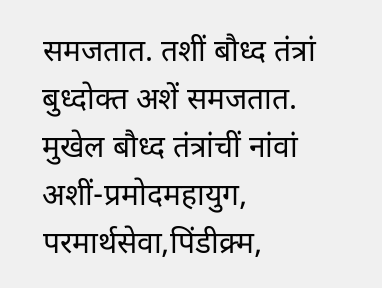समजतात. तशीं बौध्द तंत्रां बुध्दोक्त अशें समजतात. मुखेल बौध्द तंत्रांचीं नांवां अशीं-प्रमोदमहायुग, परमार्थसेवा,पिंडीक्र्म,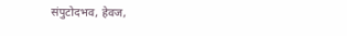संपुटोदभव, हेवज,